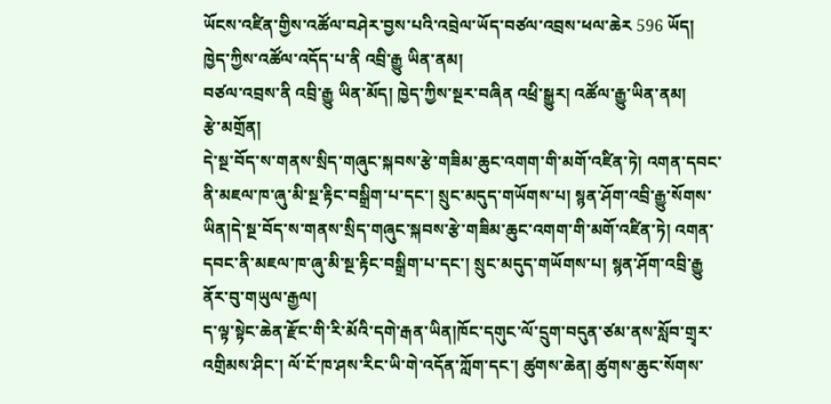ཡོངས་འཛིན་གྱིས་འཚོལ་བཤེར་བྱས་པའི་འབྲེལ་ཡོད་བཙལ་འབྲས་ཕལ་ཆེར 596 ཡོད།
ཁྱེད་ཀྱིས་འཚོལ་འདོད་པ་ནི འབྲི་རྒྱུ ཡིན་ནམ།
བཙལ་འབྲས་ནི འབྲི་རྒྱུ ཡིན་མོད། ཁྱེད་ཀྱིས་སྔར་བཞིན འཕྲི་སྒྱུར། འཚོལ་རྒྱུ་ཡིན་ནམ།
རྩེ་མགྲོན།
དེ་སྔ་བོད་ས་གནས་སྲིད་གཞུང་སྐབས་རྩེ་གཟིམ་ཆུང་འགག་གི་མགོ་འཛིན་ཏེ། འགན་དབང་ནི་མཇལ་ཁ་ཞུ་མི་སྔ་རྟིང་བསྒྲིག་པ་དང་། སྲུང་མདུད་གཡོགས་པ། སྙན་ཤོག་འབྲི་རྒྱུ་སོགས་ཡིན།དེ་སྔ་བོད་ས་གནས་སྲིད་གཞུང་སྐབས་རྩེ་གཟིམ་ཆུང་འགག་གི་མགོ་འཛིན་ཏེ། འགན་དབང་ནི་མཇལ་ཁ་ཞུ་མི་སྔ་རྟིང་བསྒྲིག་པ་དང་། སྲུང་མདུད་གཡོགས་པ། སྙན་ཤོག་འབྲི་རྒྱུ
ནོར་བུ་གཡུལ་རྒྱལ།
ད་ལྟ་སྟེང་ཆེན་རྫོང་གི་རི་མོའི་དགེ་རྒན་ཡིན།ཁོང་དགུང་ལོ་དྲུག་བདུན་ཙམ་ནས་སློབ་གྲྭར་འགྲིམས་ཤིང་། ལོ་ངོ་ཁ་ཤས་རིང་ཡི་གེ་འདོན་ཀློག་དང་། ཚུགས་ཆེན། ཚུགས་ཆུང་སོགས་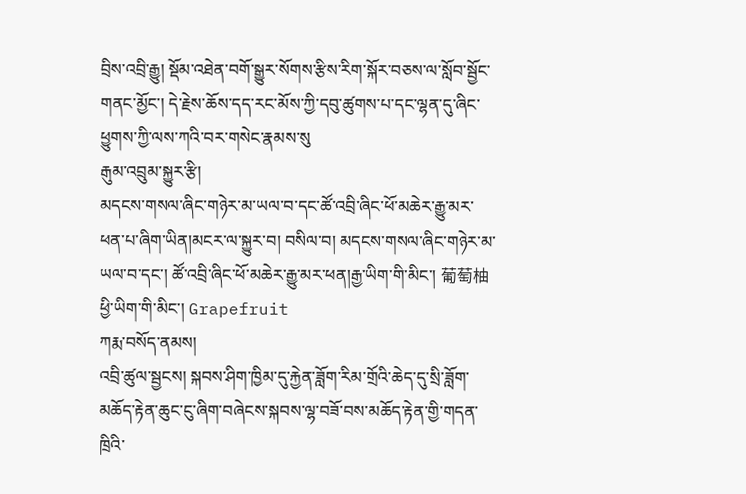བྲིས་འབྲི་རྒྱུ། སྡོམ་འཐེན་བགོ་སྒྱུར་སོགས་རྩིས་རིག་སྐོར་བཅས་ལ་སློབ་སྦྱོང་གནང་མྱོང་། དེ་རྗེས་ཆོས་དད་རང་མོས་ཀྱི་དབུ་ཚུགས་པ་དང་ལྷན་དུ་ཞིང་ཕྱུགས་ཀྱི་ལས་ཀའི་བར་གསེང་རྣམས་སུ
རྒུམ་འབྲུམ་སྐྱུར་རྩི།
མདངས་གསལ་ཞིང་གཉེར་མ་ཡལ་བ་དང་ཚོ་འབྲི་ཞིང་ཕོ་མཆེར་རྒྱུ་མར་ཕན་པ་ཞིག་ཡིན།མངར་ལ་སྐྱུར་བ། བསིལ་བ། མདངས་གསལ་ཞིང་གཉེར་མ་ཡལ་བ་དང་། ཚོ་འབྲི་ཞིང་ཕོ་མཆེར་རྒྱུ་མར་ཕན།རྒྱ་ཡིག་གི་མིང་། 葡萄柚 ཕྱི་ཡིག་གི་མིང་། Grapefruit
ཀརྨ་བསོད་ནམས།
འབྲི་ཚུལ་སྦྱངས། སྐབས་ཤིག་ཁྱིམ་དུ་རྐྱེན་ཟློག་རིམ་གྲོའི་ཆེད་དུ་སྲི་ཟློག་མཆོད་རྟེན་ཆུང་ངུ་ཞིག་བཞེངས་སྐབས་ལྷ་བཟོ་བས་མཆོད་རྟེན་གྱི་གདན་ཁྲིའི་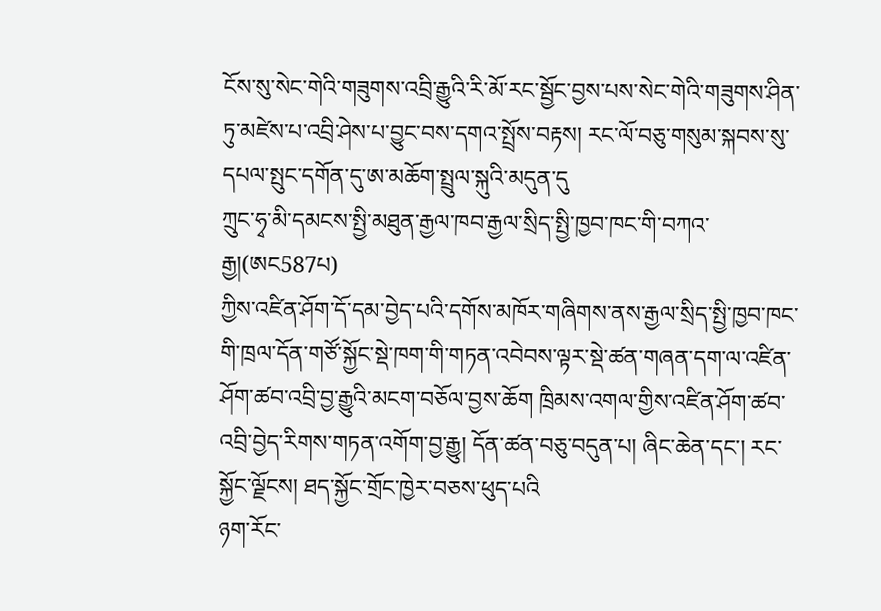ངོས་སུ་སེང་གེའི་གཟུགས་འབྲི་རྒྱུའི་རི་མོ་རང་སྦྱོང་བྱས་པས་སེང་གེའི་གཟུགས་ཤིན་ཏུ་མཛེས་པ་འབྲི་ཤེས་པ་བྱུང་བས་དགའ་སྤྲོས་བརྟས། རང་ལོ་བཅུ་གསུམ་སྐབས་སུ་དཔལ་སྤུང་དགོན་དུ་ཨ་མཆོག་སྤྲུལ་སྐུའི་མདུན་དུ
ཀྲུང་ཧྭ་མི་དམངས་སྤྱི་མཐུན་རྒྱལ་ཁབ་རྒྱལ་སྲིད་སྤྱི་ཁྱབ་ཁང་གི་བཀའ་རྒྱ།(ཨང587པ)
ཀྱིས་འཛིན་ཤོག་དོ་དམ་བྱེད་པའི་དགོས་མཁོར་གཞིགས་ནས་རྒྱལ་སྲིད་སྤྱི་ཁྱབ་ཁང་གི་ཁྲལ་དོན་གཙོ་སྐྱོང་སྡེ་ཁག་གི་གཏན་འབེབས་ལྟར་སྡེ་ཚན་གཞན་དག་ལ་འཛིན་ཤོག་ཚབ་འབྲི་བྱ་རྒྱུའི་མངག་བཅོལ་བྱས་ཆོག ཁྲིམས་འགལ་གྱིས་འཛིན་ཤོག་ཚབ་འབྲི་བྱེད་རིགས་གཏན་འགོག་བྱ་རྒྱུ། དོན་ཚན་བཅུ་བདུན་པ། ཞིང་ཆེན་དང་། རང་སྐྱོང་ལྗོངས། ཐད་སྐྱོང་གྲོང་ཁྱེར་བཅས་ཕུད་པའི
ཉག་རོང་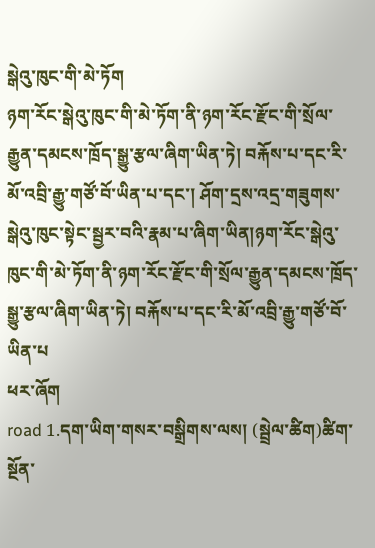སྒེའུ་ཁུང་གི་མེ་ཏོག
ཉག་རོང་སྒེའུ་ཁུང་གི་མེ་ཏོག་ནི་ཉག་རོང་རྫོང་གི་སྲོལ་རྒྱུན་དམངས་ཁྲོད་སྒྱུ་རྩལ་ཞིག་ཡིན་ཏེ། བརྐོས་པ་དང་རི་མོ་འབྲི་རྒྱུ་གཙོ་བོ་ཡིན་པ་དང་། ཤོག་དྲས་འདྲ་གཟུགས་སྒེའུ་ཁུང་སྟེང་སྦྱར་བའི་རྣམ་པ་ཞིག་ཡིན།ཉག་རོང་སྒེའུ་ཁུང་གི་མེ་ཏོག་ནི་ཉག་རོང་རྫོང་གི་སྲོལ་རྒྱུན་དམངས་ཁྲོད་སྒྱུ་རྩལ་ཞིག་ཡིན་ཏེ། བརྐོས་པ་དང་རི་མོ་འབྲི་རྒྱུ་གཙོ་བོ་ཡིན་པ
ཕར་ཞོག
road 1.དག་ཡིག་གསར་བསྒྲིགས་ལས། (སྦྲེལ་ཚིག)ཚིག་སྔོན་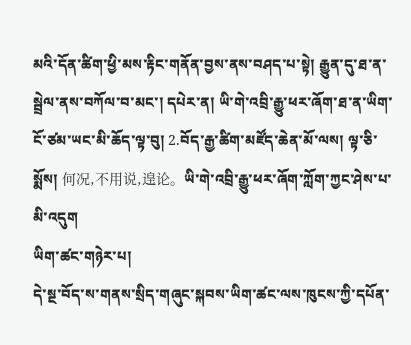མའི་དོན་ཚིག་ཕྱི་མས་རྟིང་གནོན་བྱས་ནས་བཤད་པ་སྟེ། རྒྱུན་དུ་ཐ་ན་སྦྲེལ་ནས་བཀོལ་བ་མང་། དཔེར་ན། ཡི་གེ་འབྲི་རྒྱུ་ཕར་ཞོག་ཐ་ན་ཡིག་ངོ་ཙམ་ཡང་མི་ཆོད་ལྟ་བུ། 2.བོད་རྒྱ་ཚིག་མཛོད་ཆེན་མོ་ལས། ལྟ་ཅི་སྨོས། 何况,不用说,遑论。ཡི་གེ་འབྲི་རྒྱུ་ཕར་ཞོག་ཀློག་ཀྱང་ཤེས་པ་མི་འདུག
ཡིག་ཚང་གཉེར་པ།
དེ་སྔ་བོད་ས་གནས་སྲིད་གཞུང་སྐབས་ཡིག་ཚང་ལས་ཁུངས་ཀྱི་དཔོན་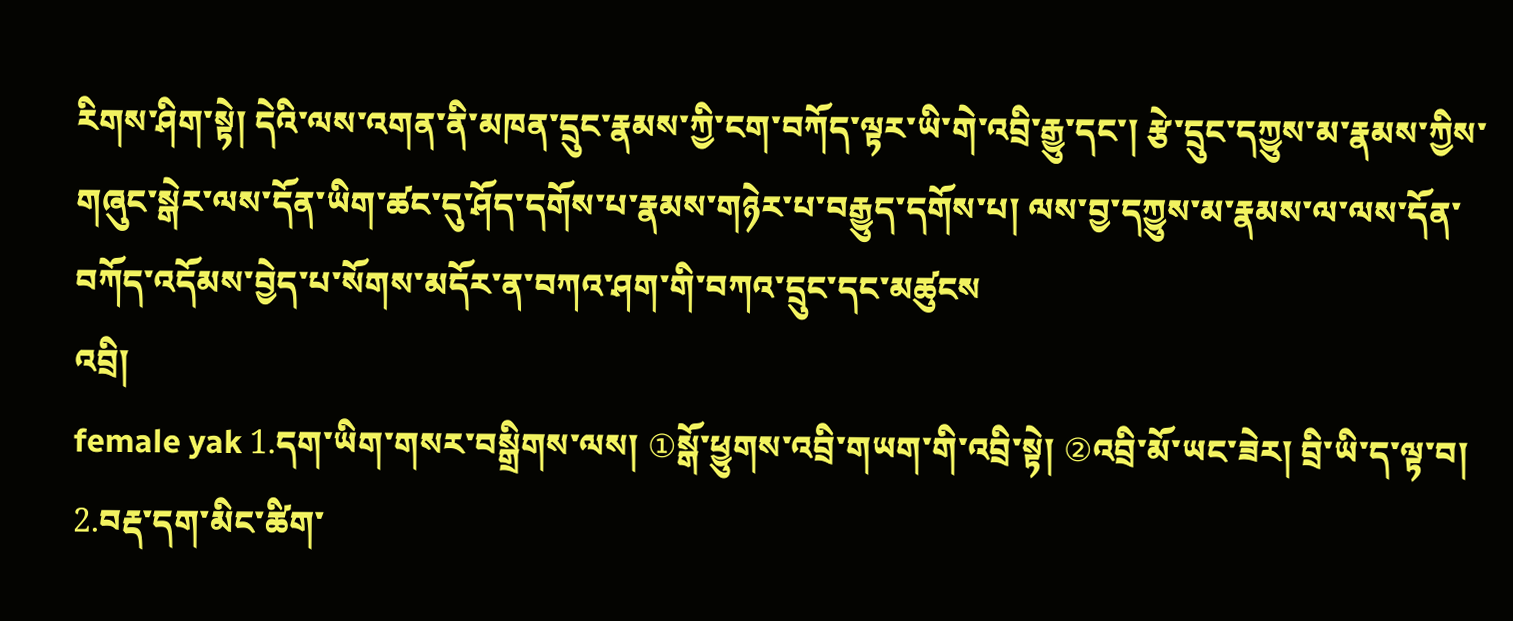རིགས་ཤིག་སྟེ། དེའི་ལས་འགན་ནི་མཁན་དྲུང་རྣམས་ཀྱི་ངག་བཀོད་ལྟར་ཡི་གེ་འབྲི་རྒྱུ་དང་། རྩེ་དྲུང་དཀྱུས་མ་རྣམས་ཀྱིས་གཞུང་སྒེར་ལས་དོན་ཡིག་ཚང་དུ་ཤོད་དགོས་པ་རྣམས་གཉེར་པ་བརྒྱུད་དགོས་པ། ལས་བྱ་དཀྱུས་མ་རྣམས་ལ་ལས་དོན་བཀོད་འདོམས་བྱེད་པ་སོགས་མདོར་ན་བཀའ་ཤག་གི་བཀའ་དྲུང་དང་མཚུངས
འབྲི།
female yak 1.དག་ཡིག་གསར་བསྒྲིགས་ལས། ①སྒོ་ཕྱུགས་འབྲི་གཡག་གི་འབྲི་སྟེ། ②འབྲི་མོ་ཡང་ཟེར། བྲི་ཡི་ད་ལྟ་བ། 2.བརྡ་དག་མིང་ཚིག་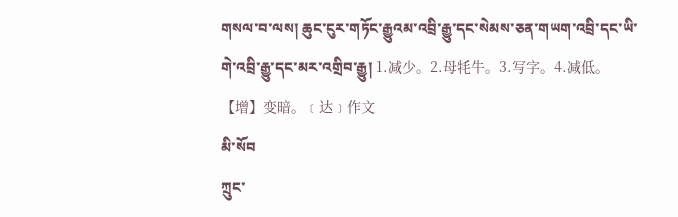གསལ་བ་ལས། ཆུང་ངུར་གཏོང་རྒྱུའམ་འབྲི་རྒྱུ་དང་སེམས་ཅན་གཡག་འབྲི་དང་ཡི་གེ་འབྲི་རྒྱུ་དང་མར་འགྲིབ་རྒྱུ། 1.减少。2.母牦牛。3.写字。4.减低。【增】变暗。﹝达﹞作文
མི་སོབ
ཀྲུང་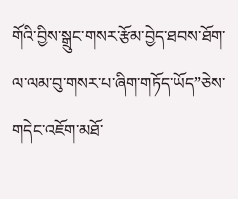གོའི་བྱིས་སྒྲུང་གསར་རྩོམ་བྱེད་ཐབས་ཐོག་ལ་ལམ་བུ་གསར་པ་ཞིག་གཏོད་ཡོད”ཅེས་གདེང་འཇོག་མཐོ་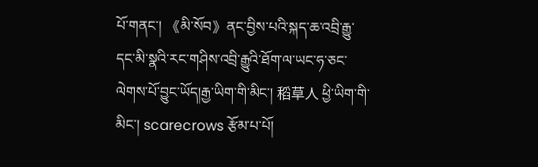པོ་གནང་། 《མི་སོབ》ནང་བྱིས་པའི་སྐད་ཆ་འབྲི་རྒྱུ་དང་མི་སྣའི་རང་གཤིས་འབྲི་རྒྱུའི་ཐོག་ལ་ཡང་ཧ་ཅང་ལེགས་པོ་བྱུང་ཡོད།རྒྱ་ཡིག་གི་མིང་། 稻草人 ཕྱི་ཡིག་གི་མིང་། scarecrows རྩོམ་པ་པོ།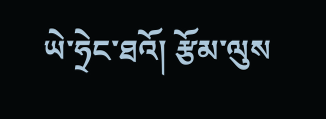ཡེ་ཧྲེང་ཐའོ། རྩོམ་ལུས